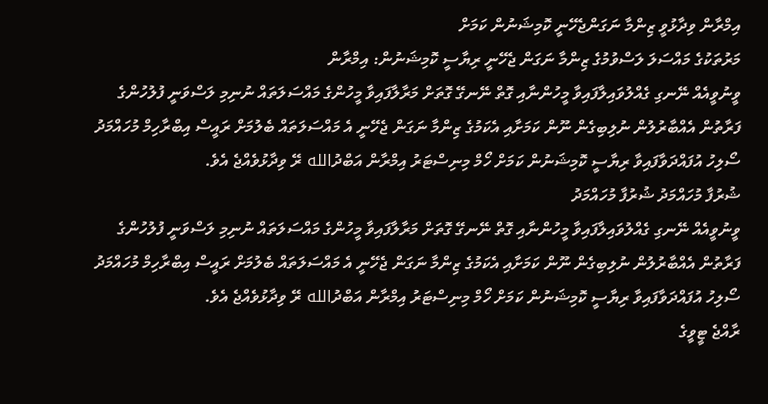އިމްރާން ވިދާޅުވީ ޒިންމާ ނަގަންޖެހޭނީ ކޮމިޝަނުން ކަމަށް
މަރުތަކުގެ މައްސަލަ ލަސްވުމުގެ ޒިންމާ ނަގަން ޖެހޭނީ ރިޔާސީ ކޮމިޝަނުން: އިމްރާން
ވީނުވީއެއް ނޭނގި ގެއްލުވައިލާފައިވާ މީހުންނާއި ގޮތް ނޭނގޭ ގޮތަށް މަރާލާފައިވާ މީހުންގެ މައްސަލަތައް ނުނިމި ލަސްވަނީ ފުލުހުންގެ ފަރާތުން އެއްބާރުލުން ނުލިބިގެން ނޫން ކަމަށާއި އެކަމުގެ ޒިންމާ ނަގަން ޖެހޭނީ އެ މައްސަލަތައް ބެލުމަށް ރައީސް އިބްރާހިމް މުހައްމަދު ސޯލިހު އުފައްދަވާފައިވާ ރިޔާސީ ކޮމިޝަނުން ކަމަށް ހޯމް މިނިސްޓަރު އިމްރާން އަބްދުالله ރޭ ވިދާޅުވެއްޖެ އެވެ.
ޝުރުފާ މުހައްމަދު ޝުރުފާ މުހައްމަދު
ވީނުވީއެއް ނޭނގި ގެއްލުވައިލާފައިވާ މީހުންނާއި ގޮތް ނޭނގޭ ގޮތަށް މަރާލާފައިވާ މީހުންގެ މައްސަލަތައް ނުނިމި ލަސްވަނީ ފުލުހުންގެ ފަރާތުން އެއްބާރުލުން ނުލިބިގެން ނޫން ކަމަށާއި އެކަމުގެ ޒިންމާ ނަގަން ޖެހޭނީ އެ މައްސަލަތައް ބެލުމަށް ރައީސް އިބްރާހިމް މުހައްމަދު ސޯލިހު އުފައްދަވާފައިވާ ރިޔާސީ ކޮމިޝަނުން ކަމަށް ހޯމް މިނިސްޓަރު އިމްރާން އަބްދުالله ރޭ ވިދާޅުވެއްޖެ އެވެ.
ރާއްޖެ ޓީވީގެ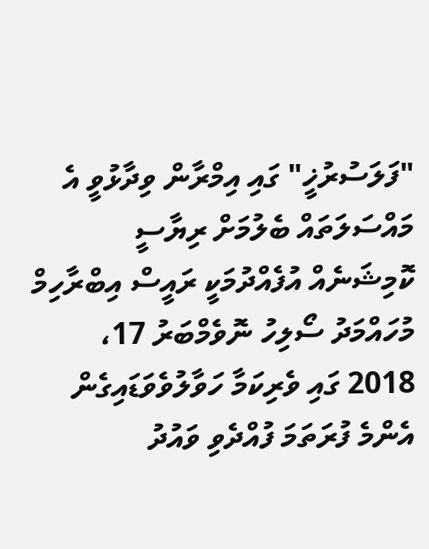"ފަލަސުރުޚީ" ގައި އިމްރާން ވިދާޅުވީ އެ މައްސަލަތައް ބެލުމަށް ރިޔާސީ ކޮމިޝަނެއް އުފެއްދުމަކީ ރައީސް އިބްރާހިމް މުހައްމަދު ސޯލިހު ނޮވެމްބަރު 17، 2018 ގައި ވެރިކަމާ ހަވާލުވެވަޑައިގެން އެންމެ ފުރަތަމަ ފުއްދެވި ވައުދު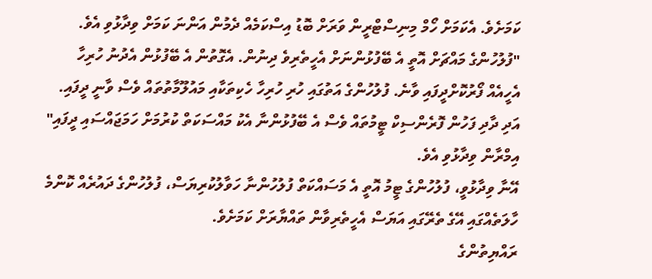ކަމަށެވެ. އެކަމަށް ހޯމް މިނިސްޓްރީން ވަރަށް ބޮޑު އިސްކަމެއް ދެމުން އަންނަ ކަމަށް ވިދާޅުވި އެވެ.
"ފުލުހުންގެ މައްޗަށް އޮތީ އެ ބޭފުޅުންނަށް އެހީތެރިވެ ދިނުން. އެގޮތުން އެ ބޭފުޅުން އެދުނު ހުރިހާ އެހީއެއް ފޯރުކޮށްދީފައި ވާނެ. ފުލުހުންގެ އަތުގައި ހުރި ހުރިހާ ހެކިތަކާއި މައުލޫމާތުތައް ވެސް ވާނީ ދީފައި. އަދި ދާދި ފަހުން ފޮރެންސިކް ޓީމުތައް ވެސް އެ ބޭފުޅުންނާ އެކު މައްސަކަތް ކުރުމަށް ހަމަޖައްސައި ދީފައި" އިމްރާން ވިދާޅުވި އެވެ.
އޭނާ ވިދާޅުވީ، ފުލުހުންގެ ޓީމު އޮތީ އެ މަސައްކަތް ފުލުހުންނާ ހަވާލުކުރިޔަސް، ފުލުހުންގެ ދައުރެއް ކޮންމެ ހާލަތެއްގައި އޭގެ ތެރޭގައި އަޔަސް އެހީތެރިވާން ތައްޔާރަށް ކަމަށެވެ.
ރައްޔިތުންގެ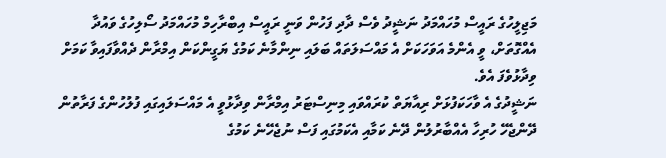މަޖިލީހުގެ ރައީސް މުހައްމަދު ނަޝީދު ވެސް ދާދި ފަހުން ވަނީ ރައީސް އިބްރާހިމް މުހައްމަދު ސޯލިހުގެ ވައުދާ އެއްގޮތަށް، ވީ އެންމެ އަވަހަކަށް އެ މައްސަލަތައް ބަލައި ނިންމާނެ ކަމުގެ ޔަގީންކަން އިމްރާން ދެއްވާފައިވާ ކަމަށް ވިދާޅުވެފަ އެވެ.
ނަޝީދުގެ އެ ވާހަކަފުޅަށް ރިއާޔަތް ކުރައްވައި މިނިސްޓަރު އިމްރާން ވިދާޅުވީ އެ މައްސަލައިގައި ފުލުހުންގެ ފަރާތުން ދޭންޖެހޭ ހުރިހާ އެއްބާރުލުން ދޭނެ ކަމާއި އެކަމުގައި ފަސް ނުޖެހޭނެ ކަމުގެ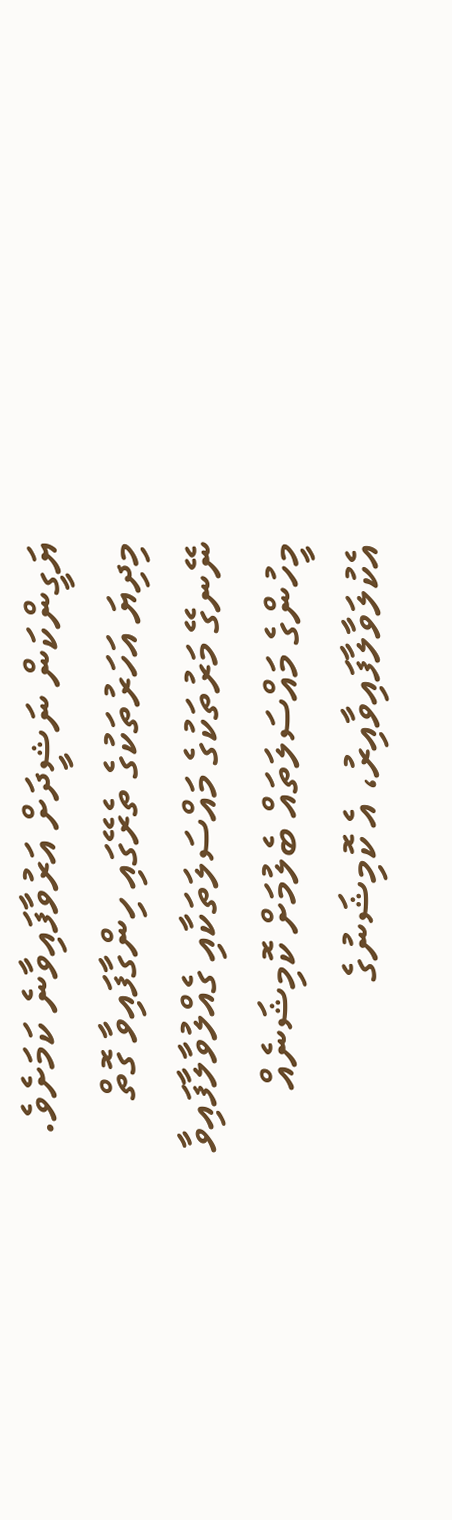ޔަގީންކަން ނަޝީދަށް އަރުވާފައިވާނެ ކަމަށެވެ.
މިދިޔަ އަހަރުތަކުގެ ތެރޭގައި ހިންގާފައިވާ ގޮތް ނޭނގޭ މަރުތަކުގެ މައްސަލަތަކާއި ގެއްލުވާލާފައިވާ މީހުންގެ މައްސަލަތައް ބެލުމަށް ކޮމިޝަނެއް އެކުލަވާލާފައިވާއިރު، އެ ކޮމިޝަނުގެ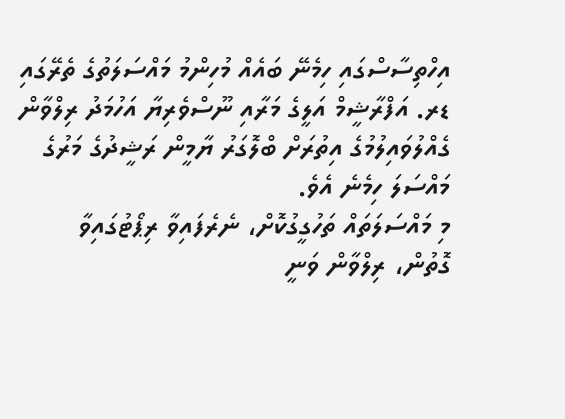އިހްތިސާސްގައި ހިމެނޭ ބައެއް މުހިންމު މައްސަލަތުގެ ތެރޭގައި ޑރ. އަފްރާޝީމް އަލީގެ މަރާއި ނޫސްވެރިޔާ އަހުމަދު ރިލްވާން ގެއްލުވައިލުމުގެ އިތުރަށް ބްލޮގަރު ޔާމީން ރަޝީދުގެ މަރުގެ މައްސަލަ ހިމެނެ އެވެ.
މި މައްސަލަތައް ތަހުގީގުކޮށް، ނެރެފައިވާ ރިޕޯޓުގައިވާ ގޮތުން، ރިލްވާން ވަނީ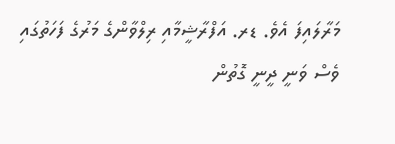މަރާލައިފަ އެވެ. ޑރ. އަފްރާޝީމާއި ރިލްވާންގެ މަރުގެ ފަހަތުގައި ވެސް ވަނީ ދީނީ ގޮތުން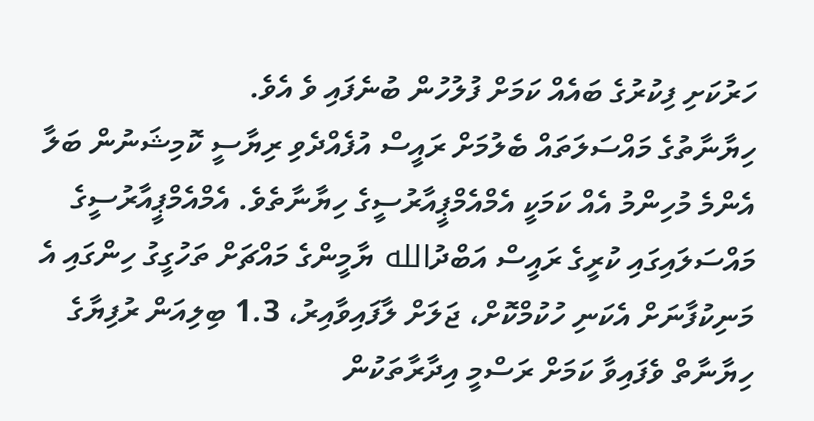ހަރުކަށި ފިކުރުގެ ބައެއް ކަމަށް ފުލުހުން ބުނެފައި ވެ އެވެ.
ހިޔާނާތުގެ މައްސަލަތައް ބެލުމަށް ރައީސް އުފެއްދެވި ރިޔާސީ ކޮމިޝަނުން ބަލާ އެންމެ މުހިންމު އެއް ކަމަކީ އެމްއެމްޕީއާރުސީގެ ހިޔާނާތެވެ. އެމްއެމްޕީއާރުސީގެ މައްސަލައިގައި ކުރީގެ ރައީސް އަބްދުالله ޔާމީންގެ މައްޗަށް ތަހުގީގު ހިންގައި އެ މަނިކުފާނަށް އެކަނި ހުކުމްކޮށް، ޖަލަށް ލާފައިވާއިރު، 1.3 ބިލިއަން ރުފިޔާގެ ހިޔާނާތް ވެފައިވާ ކަމަށް ރަސްމީ އިދާރާތަކުން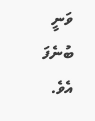ވަނީ ބުނެފަ އެވެ.